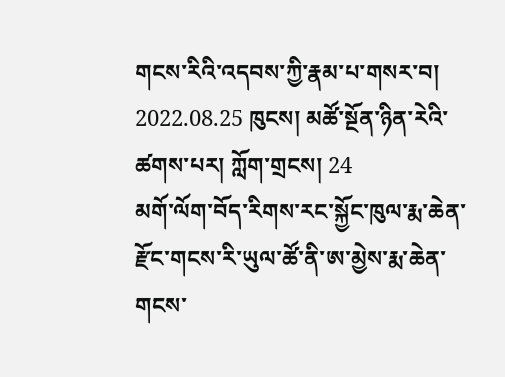གངས་རིའི་འདབས་ཀྱི་རྣམ་པ་གསར་བ།
2022.08.25 ཁུངས། མཚོ་སྔོན་ཉིན་རེའི་ཚགས་པར། ཀློག་གྲངས། 24
མགོ་ལོག་བོད་རིགས་རང་སྐྱོང་ཁུལ་རྨ་ཆེན་རྫོང་གངས་རི་ཡུལ་ཚོ་ནི་ཨ་མྱེས་རྨ་ཆེན་གངས་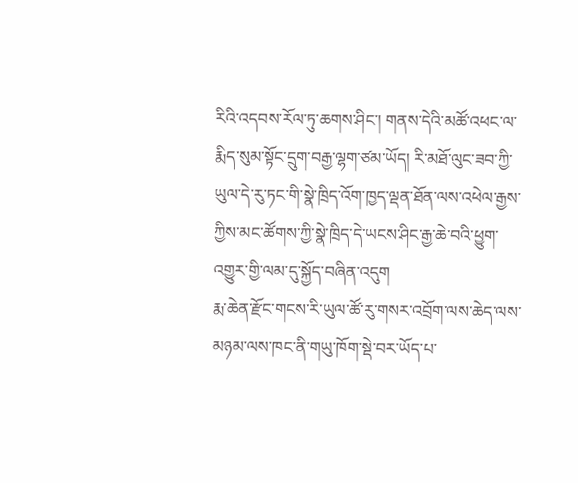རིའི་འདབས་རོལ་ཏུ་ཆགས་ཤིང་། གནས་དེའི་མཚོ་འཕང་ལ་རྨིད་སུམ་སྟོང་དྲུག་བརྒྱ་ལྷག་ཙམ་ཡོད། རི་མཐོ་ལུང་ཟབ་ཀྱི་ཡུལ་དེ་རུ་ཏང་གི་སྣེ་ཁྲིད་འོག་ཁྱད་ལྡན་ཐོན་ལས་འཕེལ་རྒྱས་ཀྱིས་མང་ཚོགས་ཀྱི་སྣེ་ཁྲིད་དེ་ཡངས་ཤིང་རྒྱ་ཆེ་བའི་ཕྱུག་འགྱུར་གྱི་ལམ་དུ་སྐྱོད་བཞིན་འདུག
རྨ་ཆེན་རྫོང་གངས་རི་ཡུལ་ཚོ་རུ་གསར་འབྲོག་ལས་ཆེད་ལས་མཉམ་ལས་ཁང་ནི་གཡུ་ཁོག་སྡེ་བར་ཡོད་པ་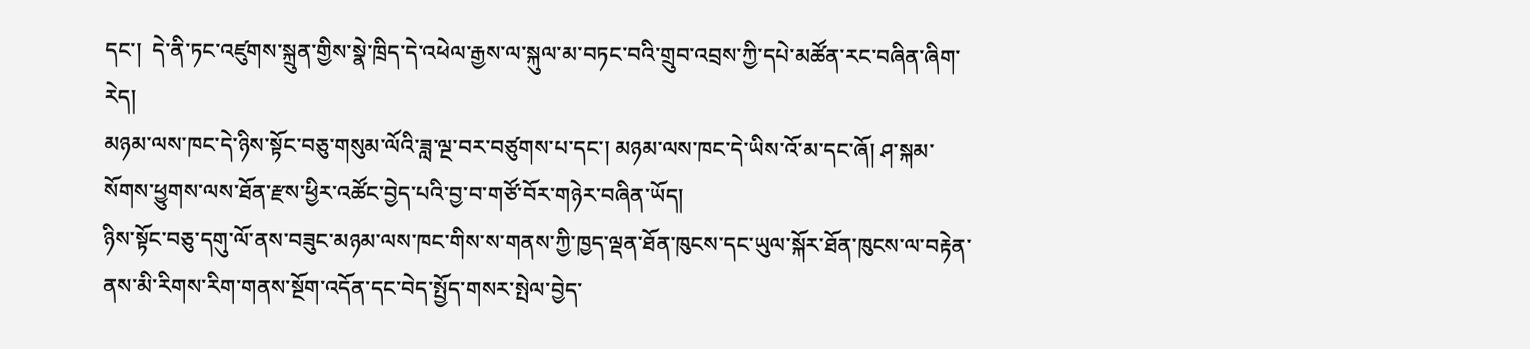དང་།  དེ་ནི་ཏང་འཛུགས་སྐྲུན་གྱིས་སྣེ་ཁྲིད་དེ་འཕེལ་རྒྱས་ལ་སྐུལ་མ་བཏང་བའི་གྲུབ་འབྲས་ཀྱི་དཔེ་མཚོན་རང་བཞིན་ཞིག་རེད།
མཉམ་ལས་ཁང་དེ་ཉིས་སྟོང་བཅུ་གསུམ་ལོའི་ཟླ་ལྔ་བར་བཙུགས་པ་དང་། མཉམ་ལས་ཁང་དེ་ཡིས་འོ་མ་དང་ཞོ། ཤ་སྐམ་སོགས་ཕྱུགས་ལས་ཐོན་རྫས་ཕྱིར་འཚོང་བྱེད་པའི་བྱ་བ་གཙོ་བོར་གཉེར་བཞིན་ཡོད།
ཉིས་སྟོང་བཅུ་དགུ་ལོ་ནས་བཟུང་མཉམ་ལས་ཁང་གིས་ས་གནས་ཀྱི་ཁྱད་ལྡན་ཐོན་ཁུངས་དང་ཡུལ་སྐོར་ཐོན་ཁུངས་ལ་བརྟེན་ནས་མི་རིགས་རིག་གནས་སྔོག་འདོན་དང་བེད་སྤྱོད་གསར་སྤེལ་བྱེད་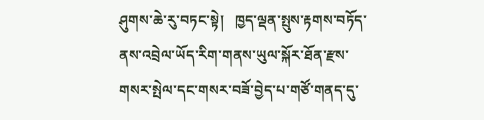ཤུགས་ཆེ་རུ་བཏང་སྟེ།   ཁྱད་ལྡན་སྤུས་རྟགས་བཏོད་ནས་འབྲེལ་ཡོད་རིག་གནས་ཡུལ་སྐོར་ཐོན་རྫས་གསར་སྤེལ་དང་གསར་བཟོ་བྱེད་པ་གཙོ་གནད་དུ་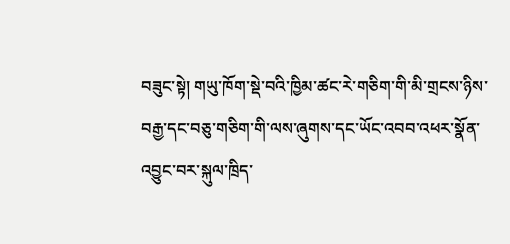བཟུང་སྟེ། གཡུ་ཁོག་སྡེ་བའི་ཁྱིམ་ཚང་རེ་གཅིག་གི་མི་གྲངས་ཉིས་བརྒྱ་དང་བཅུ་གཅིག་གི་ལས་ཞུགས་དང་ཡོང་འབབ་འཕར་སྣོན་འབྱུང་བར་སྐུལ་ཁྲིད་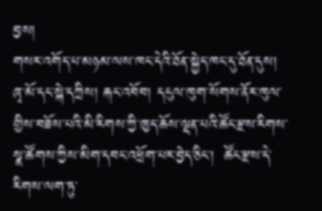བྱས།
གསར་འགོད་པ་མཉམ་ལས་ཁང་དེའི་ཐོན་སྐྱེད་ཁང་དུ་ཐོན་དུས། ཞྭ་མོ་དང་སྐེ་དཀྲིས། རྐང་འབོབ། དངུལ་ཁུག་སོགས་ནོར་ཁུལ་གྱིས་བཟོས་པའི་མི་རིགས་ཀྱི་ཁྱད་ཆོས་ལྡན་པའི་ཚོང་རྫས་རིགས་སྣ་ཚོགས་ཀྱིས་མིག་དབང་འཕྲོག་པར་བྱེད་ཅིང་།  ཚོང་རྫས་དེ་རིགས་ལག་ཏུ་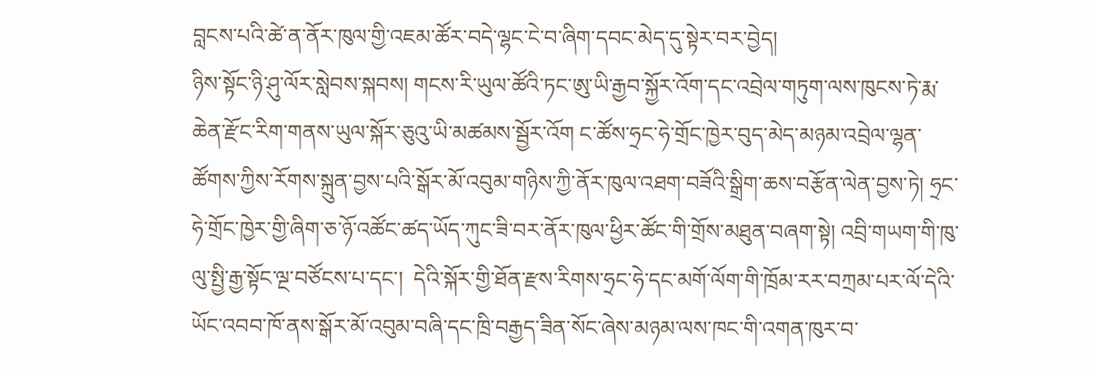བླངས་པའི་ཚེ་ན་ནོར་ཁུལ་གྱི་འཇམ་ཚོར་བདེ་ལྷང་ངེ་བ་ཞིག་དབང་མེད་དུ་སྟེར་བར་བྱེད།
ཉིས་སྟོང་ཉི་ཤུ་ལོར་སླེབས་སྐབས། གངས་རི་ཡུལ་ཚོའི་ཏང་ཨུ་ཡི་རྒྱབ་སྐྱོར་འོག་དང་འབྲེལ་གཏུག་ལས་ཁུངས་ཏེ་རྨ་ཆེན་རྫོང་རིག་གནས་ཡུལ་སྐོར་ཅུའུ་ཡི་མཚམས་སྦྱོར་འོག ང་ཚོས་ཧྲང་ཧེ་གྲོང་ཁྱེར་བུད་མེད་མཉམ་འབྲེལ་ལྷན་ཚོགས་ཀྱིས་རོགས་སྐྲུན་བྱས་པའི་སྒོར་མོ་འབུམ་གཉིས་ཀྱི་ནོར་ཁུལ་འཐག་བཟོའི་སྒྲིག་ཆས་བརྩོན་ལེན་བྱས་ཏེ། ཧྲང་ཧེ་གྲོང་ཁྱེར་གྱི་ཞིག་ཅ་ཉོ་འཚོང་ཚད་ཡོད་ཀུང་ཟི་བར་ནོར་ཁུལ་ཕྱིར་ཚོང་གི་གྲོས་མཐུན་བཞག་སྟེ། འབྲི་གཡག་གི་ཁུ་ལུ་སྤྱི་རྒྱ་སྟོང་ལྔ་བཙོངས་པ་དང་།  དེའི་སྐོར་གྱི་ཐོན་རྫས་རིགས་ཧྲང་ཧེ་དང་མགོ་ལོག་གི་ཁྲོམ་རར་བཀྲམ་པར་ལོ་དེའི་ཡོང་འབབ་ཁོ་ནས་སྒོར་མོ་འབུམ་བཞི་དང་ཁྲི་བརྒྱད་ཟིན་སོང་ཞེས་མཉམ་ལས་ཁང་གི་འགན་ཁུར་བ་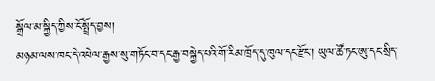སྒྲོལ་མ་སྐྱིད་ཀྱིས་ངོ་སྤྲོད་བྱས།
མཉམ་ལས་ཁང་དེ་འཕེལ་རྒྱས་སུ་གཏོང་བ་དང་རྒྱ་བསྐྱེད་པའི་གོ་རིམ་ཁྲོད་དུ་ཁུལ་དང་རྫོང་། ཡུལ་ཚོ་ཏང་ཨུ་དང་སྲིད་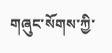གཞུང་སོགས་ཀྱི་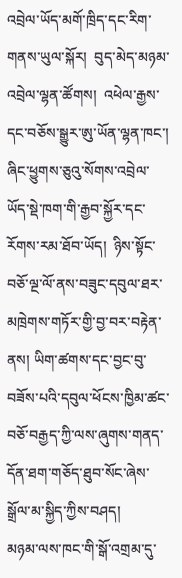འབྲེལ་ཡོད་མགོ་ཁྲིད་དང་རིག་གནས་ཡུལ་སྐོར།  བུད་མེད་མཉམ་འབྲེལ་ལྷན་ཚོགས།  འཕེལ་རྒྱས་དང་བཅོས་སྒྱུར་ཨུ་ཡོན་ལྷན་ཁང་།  ཞིང་ཕྱུགས་ཅུའུ་སོགས་འབྲེལ་ཡོད་སྡེ་ཁག་གི་རྒྱབ་སྐྱོར་དང་རོགས་རམ་ཐོབ་ཡོད།  ཉིས་སྟོང་བཅོ་ལྔ་ལོ་ནས་བཟུང་དབུལ་ཐར་མཁྲེགས་གཏོར་གྱི་བྱ་བར་བརྟེན་ནས། ཡིག་ཚགས་དང་བྱང་བུ་བཟོས་པའི་དབུལ་ཕོངས་ཁྱིམ་ཚང་བཅོ་བརྒྱད་ཀྱི་ལས་ཞུགས་གནད་དོན་ཐག་གཅོད་ཐུབ་སོང་ཞེས་སྒྲོལ་མ་སྐྱིད་ཀྱིས་བཤད།
མཉམ་ལས་ཁང་གི་སྒོ་འགྲམ་དུ་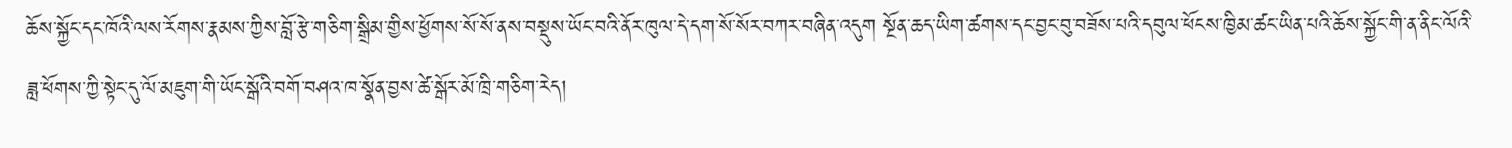ཆོས་སྐྱོང་དང་ཁོའི་ལས་རོགས་རྣམས་ཀྱིས་བློ་རྩེ་གཅིག་སྒྲིམ་གྱིས་ཕྱོགས་སོ་སོ་ནས་བསྡུས་ཡོང་བའི་ནོར་ཁུལ་དེ་དག་སོ་སོར་བཀར་བཞིན་འདུག སྔོན་ཆད་ཡིག་ཚགས་དང་བྱང་བུ་བཟོས་པའི་དབུལ་ཕོངས་ཁྱིམ་ཚང་ཡིན་པའི་ཆོས་སྐྱོང་གི་ན་ནིང་ལོའི་ཟླ་ཕོགས་ཀྱི་སྟེང་དུ་ལོ་མཇུག་གི་ཡོང་སྒོའི་བགོ་བཤའ་ཁ་སྣོན་བྱས་ཚེ་སྒོར་མོ་ཁྲི་གཅིག་རེད།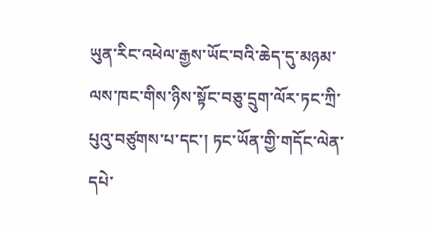ཡུན་རིང་འཕེལ་རྒྱས་ཡོང་བའི་ཆེད་དུ་མཉམ་ལས་ཁང་གིས་ཉིས་སྟོང་བཅུ་དྲུག་ལོར་ཏང་ཀྲི་པུའུ་བཙུགས་པ་དང་། ཏང་ཡོན་གྱི་གདོང་ལེན་དཔེ་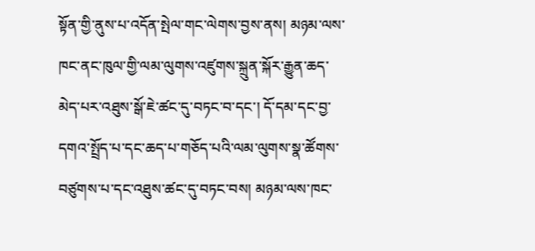སྟོན་གྱི་ནུས་པ་འདོན་སྤེལ་གང་ལེགས་བྱས་ནས། མཉམ་ལས་ཁང་ནང་ཁུལ་གྱི་ལམ་ལུགས་འཛུགས་སྐྲུན་སྐོར་རྒྱུན་ཆད་མེད་པར་འཐུས་སྒོ་ཇེ་ཚང་དུ་བཏང་བ་དང་། དོ་དམ་དང་བྱ་དགའ་སྤྲོད་པ་དང་ཆད་པ་གཅོད་པའི་ལམ་ལུགས་སྣ་ཚོགས་བཙུགས་པ་དང་འཐུས་ཚང་དུ་བཏང་བས། མཉམ་ལས་ཁང་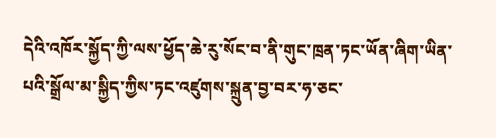དེའི་འཁོར་སྐྱོད་ཀྱི་ལས་ཕྱོད་ཆེ་རུ་སོང་བ་ནི་གུང་ཁྲན་ཏང་ཡོན་ཞིག་ཡིན་པའི་སྒྲོལ་མ་སྐྱིད་ཀྱིས་ཏང་འཛུགས་སྐྲུན་བྱ་བར་ཧ་ཅང་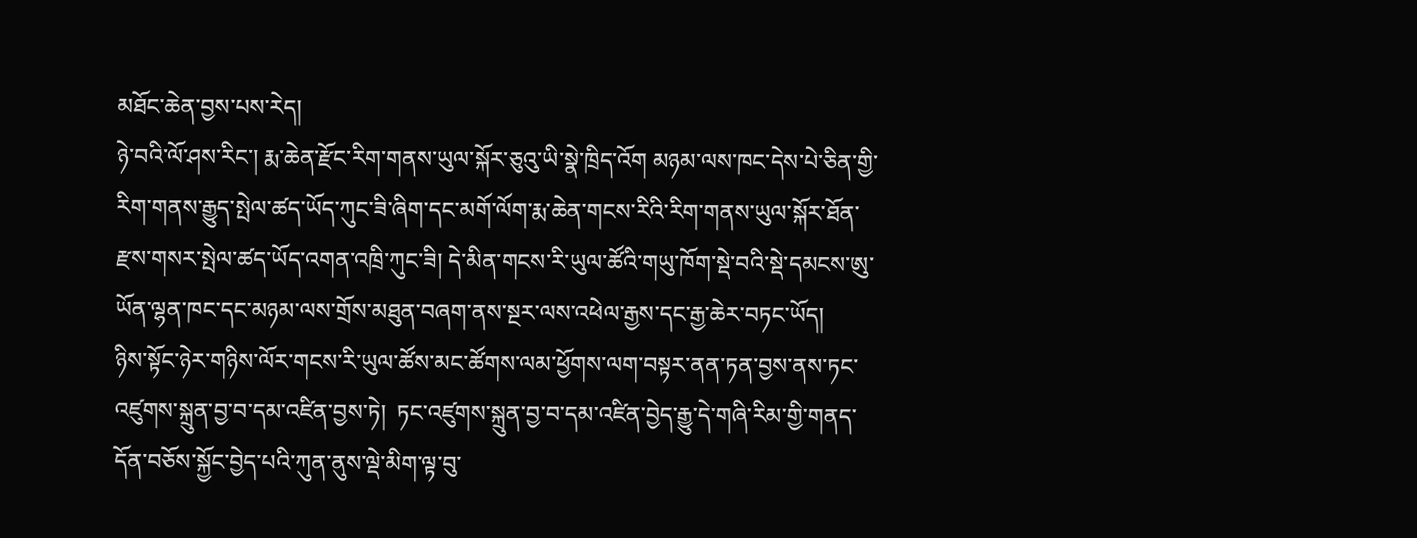མཐོང་ཆེན་བྱས་པས་རེད།
ཉེ་བའི་ལོ་ཤས་རིང་། རྨ་ཆེན་རྫོང་རིག་གནས་ཡུལ་སྐོར་ཅུའུ་ཡི་སྣེ་ཁྲིད་འོག མཉམ་ལས་ཁང་དེས་པེ་ཅིན་གྱི་རིག་གནས་རྒྱུད་སྤེལ་ཚད་ཡོད་ཀུང་ཟི་ཞིག་དང་མགོ་ལོག་རྨ་ཆེན་གངས་རིའི་རིག་གནས་ཡུལ་སྐོར་ཐོན་རྫས་གསར་སྤེལ་ཚད་ཡོད་འགན་འཁྲི་ཀུང་ཟི། དེ་མིན་གངས་རི་ཡུལ་ཚོའི་གཡུ་ཁོག་སྡེ་བའི་སྡེ་དམངས་ཨུ་ཡོན་ལྷན་ཁང་དང་མཉམ་ལས་གྲོས་མཐུན་བཞག་ནས་སྔར་ལས་འཕེལ་རྒྱས་དང་རྒྱ་ཆེར་བཏང་ཡོད།
ཉིས་སྟོང་ཉེར་གཉིས་ལོར་གངས་རི་ཡུལ་ཚོས་མང་ཚོགས་ལམ་ཕྱོགས་ལག་བསྟར་ནན་ཏན་བྱས་ནས་ཏང་འཛུགས་སྐྲུན་བྱ་བ་དམ་འཛིན་བྱས་ཏེ།  ཏང་འཛུགས་སྐྲུན་བྱ་བ་དམ་འཛིན་བྱེད་རྒྱུ་དེ་གཞི་རིམ་གྱི་གནད་དོན་བཅོས་སྐྱོང་བྱེད་པའི་ཀུན་ནུས་ལྡེ་མིག་ལྟ་བུ་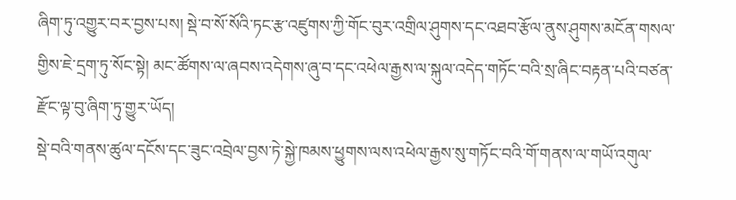ཞིག་ཏུ་འགྱུར་བར་བྱས་པས། སྡེ་བ་སོ་སོའི་ཏང་རྩ་འཛུགས་ཀྱི་གོང་བུར་འགྲིལ་ཤུགས་དང་འཐབ་རྩོལ་ནུས་ཤུགས་མངོན་གསལ་གྱིས་ཇེ་དྲག་ཏུ་སོང་སྟེ། མང་ཚོགས་ལ་ཞབས་འདེགས་ཞུ་བ་དང་འཕེལ་རྒྱས་ལ་སྐུལ་འདེད་གཏོང་བའི་སྲ་ཞིང་བརྟན་པའི་བཙན་རྫོང་ལྟ་བུ་ཞིག་ཏུ་གྱུར་ཡོད།
སྡེ་བའི་གནས་ཚུལ་དངོས་དང་ཟུང་འབྲེལ་བྱས་ཏེ་སྐྱེ་ཁམས་ཕྱུགས་ལས་འཕེལ་རྒྱས་སུ་གཏོང་བའི་གོ་གནས་ལ་གཡོ་འགུལ་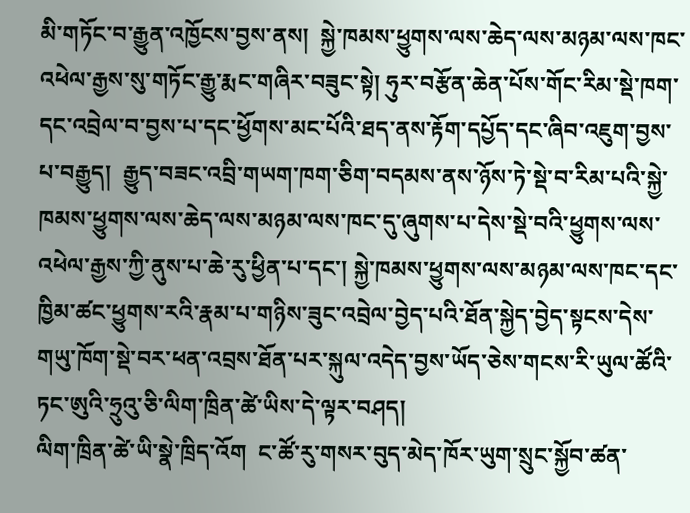མི་གཏོང་བ་རྒྱུན་འཁྱོངས་བྱས་ནས།  སྐྱེ་ཁམས་ཕྱུགས་ལས་ཆེད་ལས་མཉམ་ལས་ཁང་འཕེལ་རྒྱས་སུ་གཏོང་རྒྱུ་རྨང་གཞིར་བཟུང་སྟེ། ཧུར་བརྩོན་ཆེན་པོས་གོང་རིམ་སྡེ་ཁག་དང་འབྲེལ་བ་བྱས་པ་དང་ཕྱོགས་མང་པོའི་ཐད་ནས་རྟོག་དཔྱོད་དང་ཞིབ་འཇུག་བྱས་པ་བརྒྱུད།  རྒྱུད་བཟང་འབྲི་གཡག་ཁག་ཅིག་བདམས་ནས་ཉོས་ཏེ་སྡེ་བ་རིམ་པའི་སྐྱེ་ཁམས་ཕྱུགས་ལས་ཆེད་ལས་མཉམ་ལས་ཁང་དུ་ཞུགས་པ་དེས་སྡེ་བའི་ཕྱུགས་ལས་འཕེལ་རྒྱས་ཀྱི་ནུས་པ་ཆེ་རུ་ཕྱིན་པ་དང་། སྐྱེ་ཁམས་ཕྱུགས་ལས་མཉམ་ལས་ཁང་དང་ཁྱིམ་ཚང་ཕྱུགས་རའི་རྣམ་པ་གཉིས་ཟུང་འབྲེལ་བྱེད་པའི་ཐོན་སྐྱེད་བྱེད་སྟངས་དེས་གཡུ་ཁོག་སྡེ་བར་ཕན་འབྲས་ཐོན་པར་སྐུལ་འདེད་བྱས་ཡོད་ཅེས་གངས་རི་ཡུལ་ཚོའི་ཏང་ཨུའི་ཧྲུའུ་ཅི་ལིག་ཁྲིན་ཚེ་ཡིས་དེ་ལྟར་བཤད།
ལིག་ཁྲིན་ཚེ་ཡི་སྣེ་ཁྲིད་འོག  ང་ཚོ་རུ་གསར་བུད་མེད་ཁོར་ཡུག་སྲུང་སྐྱོབ་ཚན་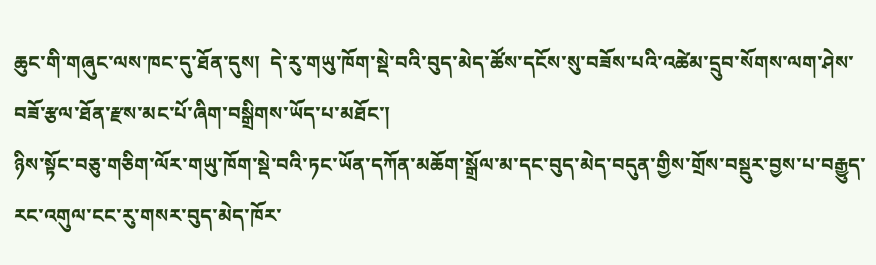ཆུང་གི་གཞུང་ལས་ཁང་དུ་ཐོན་དུས།  དེ་རུ་གཡུ་ཁོག་སྡེ་བའི་བུད་མེད་ཚོས་དངོས་སུ་བཟོས་པའི་འཚེམ་དྲུབ་སོགས་ལག་ཤེས་བཟོ་རྩལ་ཐོན་རྫས་མང་པོ་ཞིག་བསྒྲིགས་ཡོད་པ་མཐོང་།
ཉིས་སྟོང་བཅུ་གཅིག་ལོར་གཡུ་ཁོག་སྡེ་བའི་ཏང་ཡོན་དཀོན་མཆོག་སྒྲོལ་མ་དང་བུད་མེད་བདུན་གྱིས་གྲོས་བསྡུར་བྱས་པ་བརྒྱུད་རང་འགུལ་ངང་རུ་གསར་བུད་མེད་ཁོར་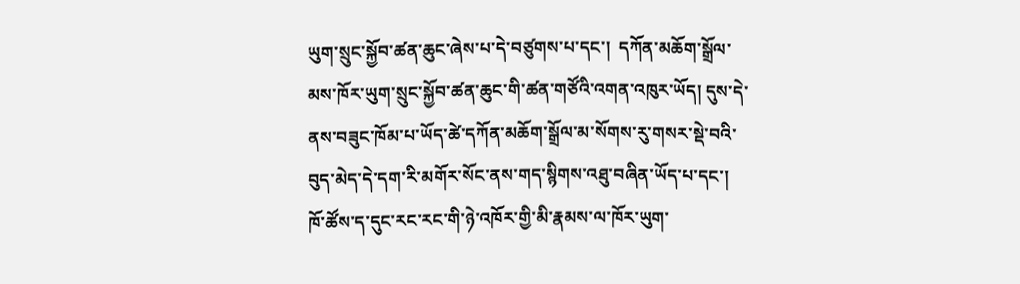ཡུག་སྲུང་སྐྱོབ་ཚན་ཆུང་ཞེས་པ་དེ་བཙུགས་པ་དང་།  དཀོན་མཆོག་སྒྲོལ་མས་ཁོར་ཡུག་སྲུང་སྐྱོབ་ཚན་ཆུང་གི་ཚན་གཙོའི་འགན་འཁུར་ཡོད། དུས་དེ་ནས་བཟུང་ཁོམ་པ་ཡོད་ཚེ་དཀོན་མཆོག་སྒྲོལ་མ་སོགས་རུ་གསར་སྡེ་བའི་བུད་མེད་དེ་དག་རི་མགོར་སོང་ནས་གད་སྙིགས་འཐུ་བཞིན་ཡོད་པ་དང་།  ཁོ་ཚོས་ད་དུང་རང་རང་གི་ཉེ་འཁོར་གྱི་མི་རྣམས་ལ་ཁོར་ཡུག་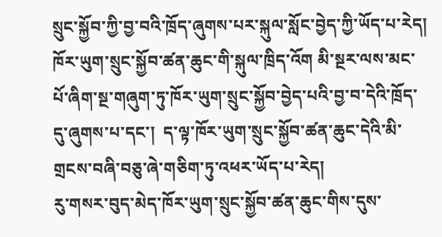སྲུང་སྐྱོབ་ཀྱི་བྱ་བའི་ཁྲོད་ཞུགས་པར་སྐུལ་སློང་བྱེད་ཀྱི་ཡོད་པ་རེད། ཁོར་ཡུག་སྲུང་སྐྱོབ་ཚན་ཆུང་གི་སྐུལ་ཁྲིད་འོག མི་སྔར་ལས་མང་པོ་ཞིག་སྔ་གཞུག་ཏུ་ཁོར་ཡུག་སྲུང་སྐྱོབ་བྱེད་པའི་བྱ་བ་དེའི་ཁྲོད་དུ་ཞུགས་པ་དང་།  ད་ལྟ་ཁོར་ཡུག་སྲུང་སྐྱོབ་ཚན་ཆུང་དེའི་མི་གྲངས་བཞི་བཅུ་ཞེ་གཅིག་ཏུ་འཕར་ཡོད་པ་རེད།
རུ་གསར་བུད་མེད་ཁོར་ཡུག་སྲུང་སྐྱོབ་ཚན་ཆུང་གིས་དུས་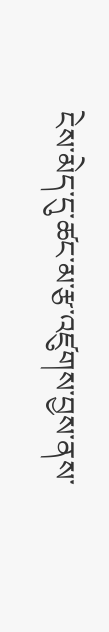ངེས་མེད་དུ་ཚང་མ་རྩ་འཛུགས་བྱས་ནས་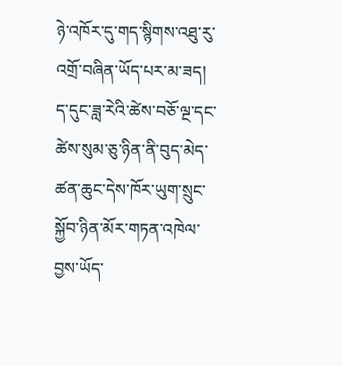ཉེ་འཁོར་དུ་གད་སྙིགས་འཐུ་རུ་འགྲོ་བཞིན་ཡོད་པར་མ་ཟད།  ད་དུང་ཟླ་རེའི་ཚེས་བཅོ་ལྔ་དང་ཚེས་སུམ་ཅུ་ཉིན་ནི་བུད་མེད་ཚན་ཆུང་དེས་ཁོར་ཡུག་སྲུང་སྐྱོབ་ཉིན་མོར་གཏན་འཁེལ་བྱས་ཡོད་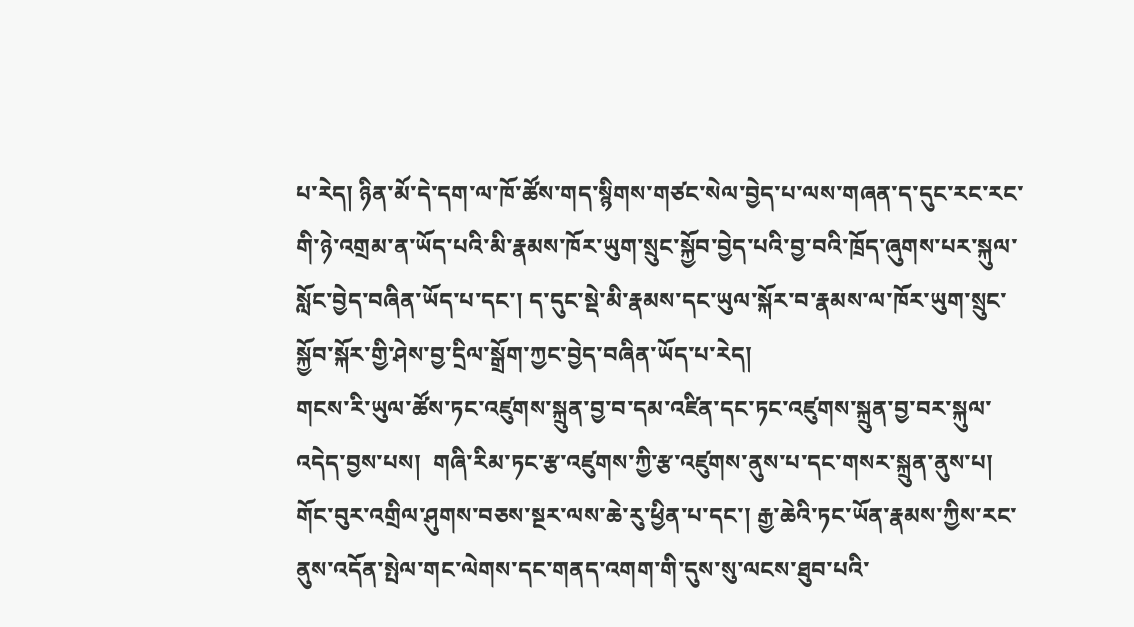པ་རེད། ཉིན་མོ་དེ་དག་ལ་ཁོ་ཚོས་གད་སྙིགས་གཙང་སེལ་བྱེད་པ་ལས་གཞན་ད་དུང་རང་རང་གི་ཉེ་འགྲམ་ན་ཡོད་པའི་མི་རྣམས་ཁོར་ཡུག་སྲུང་སྐྱོབ་བྱེད་པའི་བྱ་བའི་ཁྲོད་ཞུགས་པར་སྐུལ་སློང་བྱེད་བཞིན་ཡོད་པ་དང་། ད་དུང་སྡེ་མི་རྣམས་དང་ཡུལ་སྐོར་བ་རྣམས་ལ་ཁོར་ཡུག་སྲུང་སྐྱོབ་སྐོར་གྱི་ཤེས་བྱ་དྲིལ་སྒྲོག་ཀྱང་བྱེད་བཞིན་ཡོད་པ་རེད།
གངས་རི་ཡུལ་ཚོས་ཏང་འཛུགས་སྐྲུན་བྱ་བ་དམ་འཛིན་དང་ཏང་འཛུགས་སྐྲུན་བྱ་བར་སྐུལ་འདེད་བྱས་པས།  གཞི་རིམ་ཏང་རྩ་འཛུགས་ཀྱི་རྩ་འཛུགས་ནུས་པ་དང་གསར་སྐྲུན་ནུས་པ། གོང་བུར་འགྲིལ་ཤུགས་བཅས་སྔར་ལས་ཆེ་རུ་ཕྱིན་པ་དང་། རྒྱ་ཆེའི་ཏང་ཡོན་རྣམས་ཀྱིས་རང་ནུས་འདོན་སྤེལ་གང་ལེགས་དང་གནད་འགག་གི་དུས་སུ་ལངས་ཐུབ་པའི་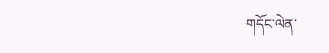གདོང་ལེན་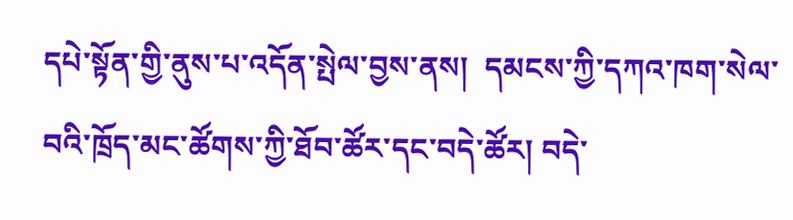དཔེ་སྟོན་གྱི་ནུས་པ་འདོན་སྤེལ་བྱས་ནས།  དམངས་ཀྱི་དཀའ་ཁག་སེལ་བའི་ཁྲོད་མང་ཚོགས་ཀྱི་ཐོབ་ཚོར་དང་བདེ་ཚོར། བདེ་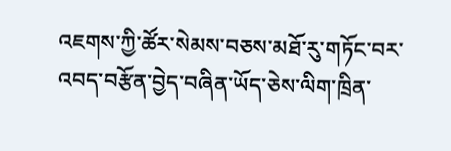འཇགས་ཀྱི་ཚོར་སེམས་བཅས་མཐོ་རུ་གཏོང་བར་འབད་བརྩོན་བྱེད་བཞིན་ཡོད་ཅེས་ལིག་ཁྲིན་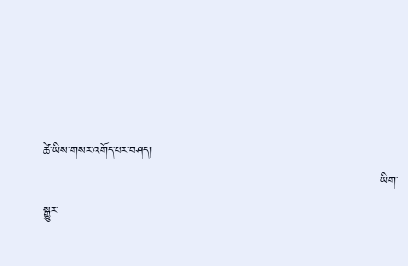ཚེ་ཡིས་གསར་འགོད་པར་བཤད།
                                                                                  ཡིག་སྒྱུར་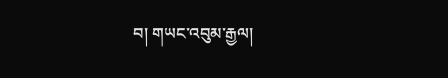བ། གཡང་འབུམ་རྒྱལ།